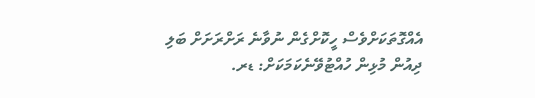އެއްގޮތަކަށްވެސް ހީކޮށްގެން ނުވާނެ ރަށްރަށަށް ބަލި ދިއުން މުޅިން ހުއްޓުވޭނެކަމަކަށް: ޑރ.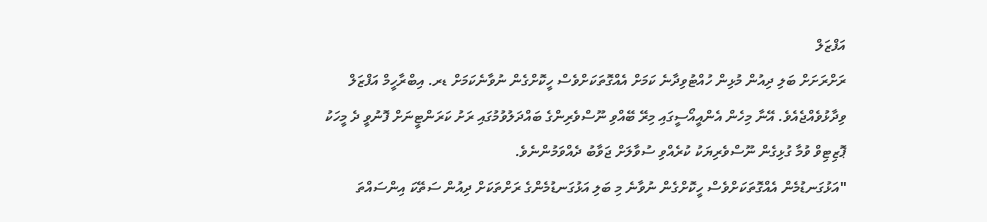އަފްޒަލް
ރަށްރަށަށް ބަލި ދިއުން މުޅިން ހުއްޓުވިދާނެ ކަމަށް އެއްގޮތަކަށްވެސް ހީކޮށްގެން ނުވާނެކަމަށް ޑރ. އިބްރާހީމް އަފްޒަލް ވިދާޅުވެއްޖެއެވެ. އޭނާ މިހެން އެންއީއޯސީގައި މިރޭ ބޭއްވި ނޫސްވެރިންގެ ބައްދަލުވުމުގައި ރަށު ކަރަންޓީނަށް ފޮނުވީ ދެ މީހަކު ޕޮޒިޓިވް ވުމާ ގުޅިގެން ނޫސްވެރިޔަކު ކުރެއްވި ސުވާލަށް ޖަވާބު ދެއްވަމުންނެވެ.
"އަޅުގަނޑުމެން އެއްގޮތަކަށްވެސް ހީކޮށްގެން ނުވާނެ މި ބަލި އަޅުގަނޑުމެންގެ ރަށްތަކަށް ދިއުން ސަތޭކަ އިންސައްތަ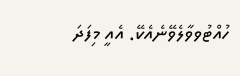ހުއްޓުވވާލެވޭނެއެކޭ. އެއީ މިފަދަ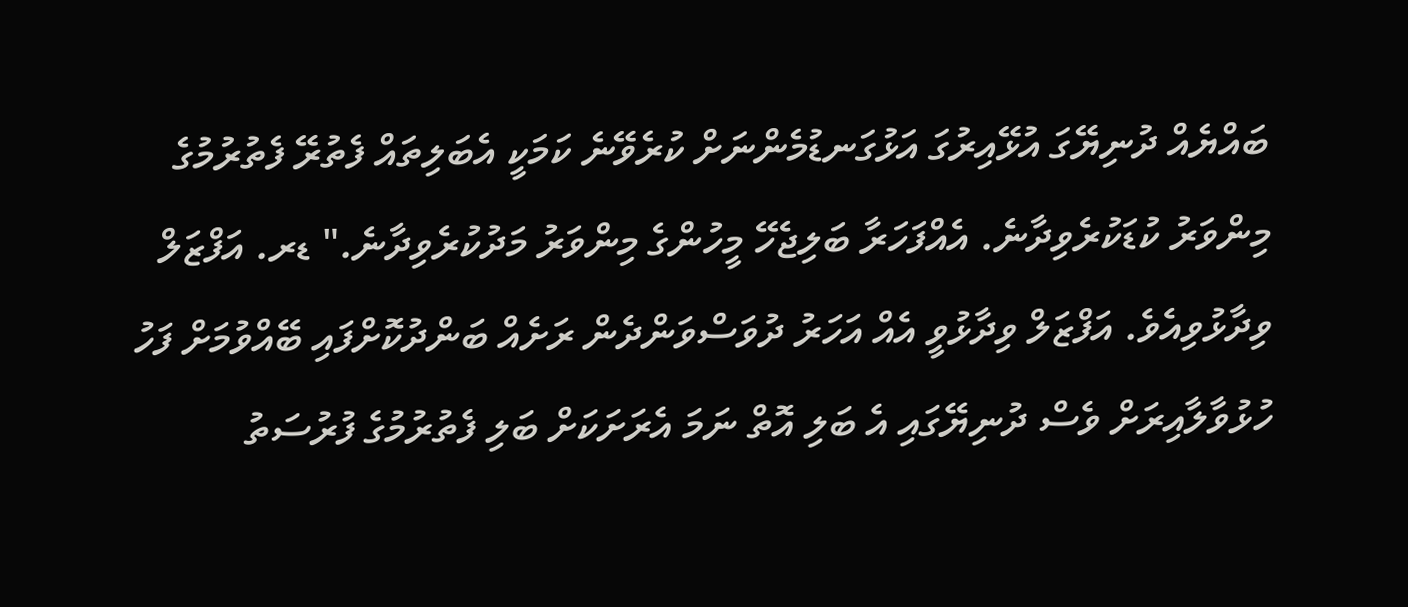ބައްޔެއް ދުނިޔޭގަ އުޅޭއިރުގަ އަޅުގަނޑުމެންނަށް ކުރެވޭނެ ކަމަކީ އެބަލިތައް ފެތުރޭ ފެތުރުމުގެ މިންވަރު ކުޑަކުރެވިދާނެ. އެއްފަހަރާ ބަލިޖެހޭ މީހުންގެ މިންވަރު މަދުކުރެވިދާނެ." ޑރ. އަފްޒަލް ވިދާޅުވިއެވެ. އަފްޒަލް ވިދާޅުވީ އެއް އަހަރު ދުވަސްވަންދެން ރަށެއް ބަންދުކޮށްފައި ބޭއްވުމަށް ފަހު ހުޅުވާލާއިރަށް ވެސް ދުނިޔޭގައި އެ ބަލި އޮތް ނަމަ އެރަށަކަށް ބަލި ފެތުރުމުގެ ފުރުސަތު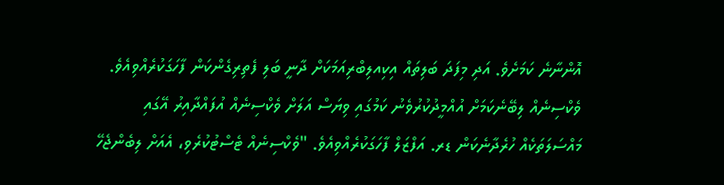އޮންނާނެ ކަމަށެވެ. އަދި މިފަދަ ބަލިތައް އިކިއލިބްރިއަމަކަށް ދާނީ ބަލި ފެތިރިގެންކަން ފާހަގަކުރެއްވިއެވެ.
ވެކްސިނެއް ލިބޭނެކަމަށް އުއްމީދުކުރުވެނު ކަމުގައި ވިޔަސް އަލަށް ވެކްސިނެއް އުފައްދާއިރު އޭގައި މައްސަލަތަކެއް ހުރެދާނެކަން ޑރ. އަފްޒަލް ފާހަގަކުރެއްވިއެވެ. "ވެކްސިނެއް ޓެސްޓުކުރެވި، އެއަށް ލިބެންޖެހޭ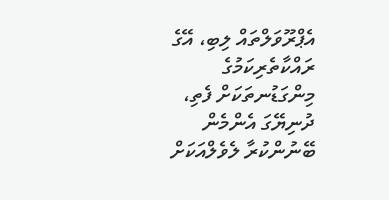އެޕްރޫވަލްތައް ލިބި، އޭގެ ރައްކާތެރިކަމުގެ މިންގަޑުނތަކަށް ފެތި، ދުނިޔޭގަ އެންމެން ބޭނުންކުރާ ލެވެލްއަކަށް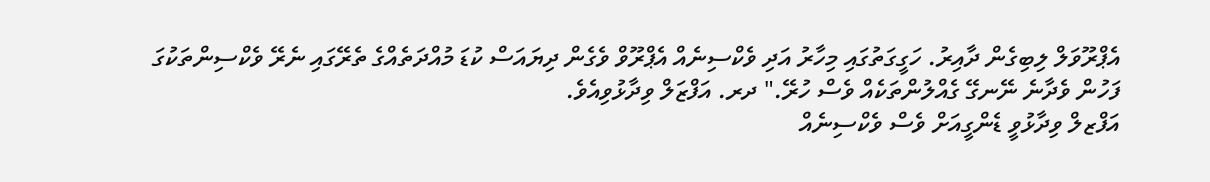އެޕްރޫވަލް ލިބިގެން ދާއިރު. ހަގީގަތުގައި މިހާރު އަދި ވެކްސިނެއް އެޕްރޫވް ވެގެން ދިޔައަސް ކުޑަ މުއްދަތެއްގެ ތެރޭގައި ނެރޭ ވެކްސިންތަކުގަ ފަހުން ވެދާނެ ނޭނގޭ ގެއްލުންތަކެއް ވެސް ހުރޭ." ދރ. އަފްޒަލް ވިދާޅުވިއެވެ.
އަފްޒލް ވިދާޅުވީ ޑެންގީއަށް ވެސް ވެކްސިނެއް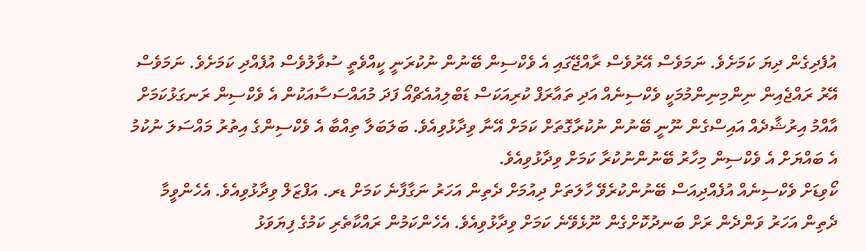އުފެދިގެން ދިޔަ ކަމަށެވެ. ނަމަވެސް އޭރުވެސް ރާއްޖޭގައި އެ ވެކްސިން ބޭނުން ނުކުރަނީ ކީއްވެތީ ސުވާލުވެސް އުފެއްދި ކަމަށެވެ. ނަމަވެސް އޭރު ރައްޖެއިން ނިންމިނިންމުމަކީ ވެކްސިނެއް އަދި ތައާރަފް ކުރިއަކަސް ޑަބްލިއުއެޗްއޯ ފަދަ މުއައްސަސާއަކުން އެ ވެކްސިން ރަނގަޅުކަމަށް އާއްމު އިރުޝާދެއް އައިސްގެން ނޫނީ ބޭނުން ނުކުރާގޮތަށް ކަމަށް އޭނާ ވިދާޅުވިއެވެ. ބަލަބަލާ ތިއްބާ އެ ވެކްސިންގެ އިތުރު މައްސަލަ ނުކުމު އެ ބައްޔަށް އެ ވެކްސިން މިހާރު ބޭނުންނުކުރާ ކަމަށް ވިދާޅުވިއެވެ.
ކޯވިޑަށް ވެކްސިނެއް އުފެއްދިއަސް ބޭނުންކުރެވޭ ހާލަތަށް ދިއުމަށް ދެތިން އަހަރު ނަގާފާނެ ކަމަށް ޑރ. އަފްޒަލް ވިދާޅުވިއެވެ. އެހެންވީމާ ދެތިން އަހަރު ވަންދެން ރަށް ބަނދުކޮށްގެން ނޫޅެވޭނެ ކަމަށް ވިދާޅުވިއެވެ. އެހެންކަމުން ރައްކާތެރި ކަމުގެ ފިޔަވަޅު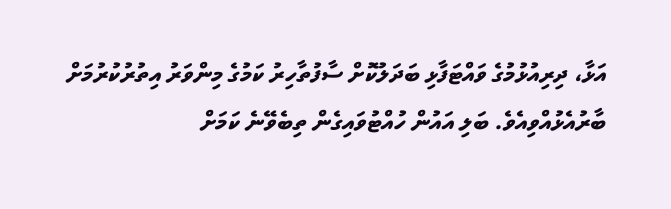އަޅާ، ދިރިއުޅުމުގެ ވައްޓަފާޅި ބަދަލުކޮށް ސާފުތާހިރު ކަމުގެ މިންވަރު އިތުރުކުރުމަށް ބާރުއެޅުއްވިއެވެ. ބަލި އައުން ހުއްޓުވައިގެން ތިބެވޭނެ ކަމަށް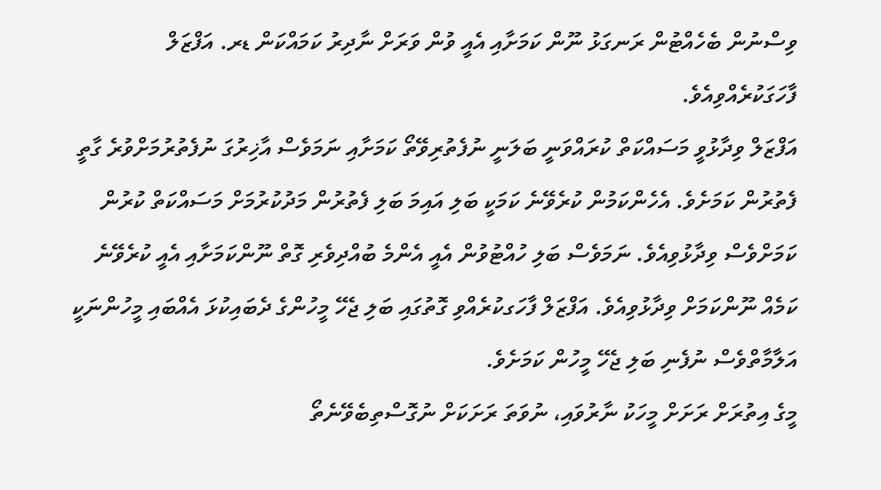ވިސްނުން ބެހެއްޓުން ރަނގަޅު ނޫން ކަމަށާއި އެއީ ވުން ވަރަށް ނާދިރު ކަމައްކަން ޑރ. އަފްޒަލް ފާހަގަކުރެއްވިއެވެ.
އަފްޒަލް ވިދާޅުވީ މަސައްކަތް ކުރައްވަނީ ބަލަނީ ނުފެތުރިވޭތޯ ކަމަށާއި ނަމަވެސް އާޚިރުގަ ނުފެތުރުމަށްވުރެ ގާތީ ފެތުރުން ކަމަށެވެ. އެހެންކަމުން ކުރެވޭނެ ކަމަކީ ބަލި އައިމަ ބަލި ފެތުރުން މަދުކުރުމަށް މަސައްކަތް ކުރުން ކަމަށްވެސް ވިދާޅުވިއެވެ. ނަމަވެސް ބަލި ހުއްޓުވުން އެއީ އެންމެ ބުއްދިވެރި ގޮތް ނޫންކަމަށާއި އެއީ ކުރެވޭނެ ކަމެއް ނޫންކަމަށް ވިދާޅުވިއެވެ. އަފްޒަލް ފާހަގކުރެއްވި ގޮތުގައި ބަލި ޖެހޭ މީހުންގެ ދެބައިކުޅަ އެއްބައި މީހުންނަކީ އަލާމާތްވެސް ނުފެނި ބަލި ޖެހޭ މީހުން ކަމަށެވެ.
މީގެ އިތުރަށް ރަށަށް މީހަކު ނާރުވައި، ނުވަތަ ރަށަކަށް ނުގޮސްތިބެވޭނެތޯ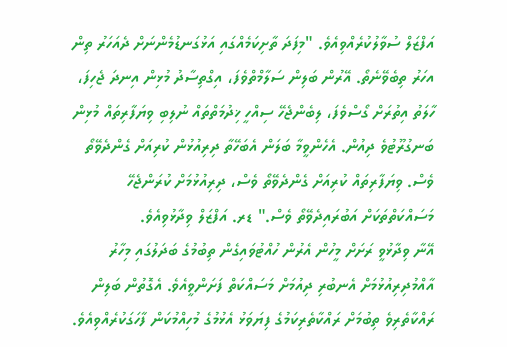އަފްޒަލް ސުވާލުކުރެއްވިއެވެ. "މިފަދަ ތާށިކަމެއްގައި އަޅުގަނޑުމެންނަށް ދެއަހަރު ތިން އހަރު ތިބެވޭނެތޯ. އޭރުން ބަލިން ސަލާމްތްވެފަ، އިގްތިސާދު މުޅިން އިނދަ ޖެހިފަ، ހާލަތު އިތުރަށް ގޯސްވެފަ، ލިބެންޖެހޭ ސިއްހީ ޚިދުމަތްތައް ނުލިބި ވިޔަފާރިތައް މުޅިން ބަނގުރޫޓުވެ ދިއުން. އެހެންވީމާ ބަލަން އެބަހޭތާ ދިރިއުޅުން ކުރިއަށް ގެންދެވޭތޯ ވެސް. ވިޔަފާރިތައް ކުރިއަށް ގެންދެވޭތޯ ވެސް، ދިރިއުޅުމަށް ކުރަންޖެހޭ މަސައްކަތްތަކަށް އަބުރައިދެވޭތޯ ވެސް." ޑރ. އަފްޒަލް ވިދާޅުވިއެވެ.
އޭނާ ވިދާޅުވީ ރަށަށް މީހުން އެރުން ހުއްޓުވައިގެން ތިބުމުގެ ބަދަލުގައި މިހާރު އާއްމުދިރިއުޅުމަށް އެނބުރި ދިއުމަށް މަސައްކަތް ފަށަންވީއެވެ. އެގޮތުން ބަލިން ރައްކާތެރިވެ ތިބުމަށް ރައްކާތެރިކަމުގެ ފިޔަވަޅު އެޅުމުގެ މުހިއްމުކަން ފާހަގަކުރެއްވިއެވެ.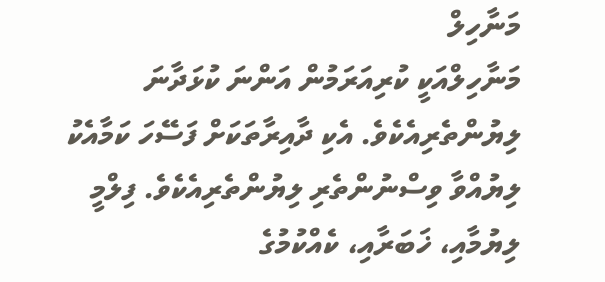މަނާހިލް
މަނާހިލްއަކީ ކުރިއަރަމުން އަންނަ ކުޅަދާނަ ލިޔުންތެރިއެކެވެ. އެކި ދާއިރާތަކަށް ފަސޭހަ ކަމާއެކު ލިޔުއްވާ ވިސްނުންތެރި ލިޔުންތެރިއެކެވެ. ފިލްމީ ލިޔުމާއި، ޚަބަރާއި، ކެއްކުމުގެ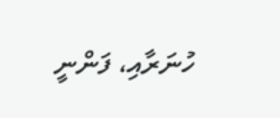ހުނަރާއި، ފަންނީ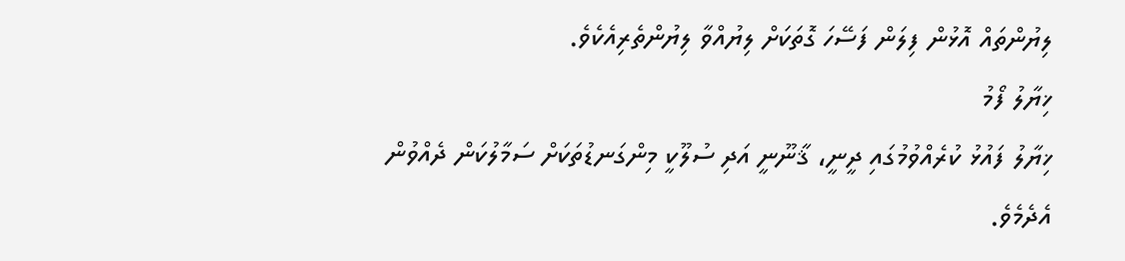ލިޔުންތައް އޮޅުން ފިލަން ފަސޭހަ ގޮތަކަށް ލިޔުއްވާ ލިޔުންތެރިއެކެވެ.
ޚިޔާލު ފޯމު
ޚިޔާލު ފައުޅު ކުރެއްވުމުގައި ދީނީ، ޤާނޫނީ އަދި ސުލޫކީ މިންގަނޑުތަކަށް ސަމާލުކަން ދެއްވުން އެދެމެވެ.